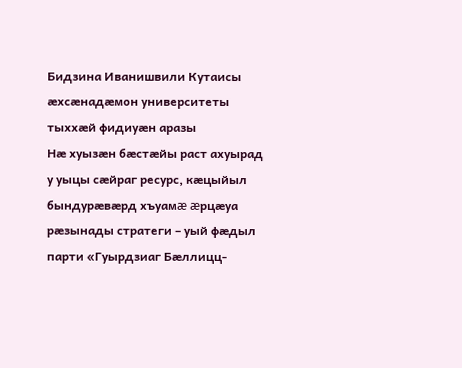Бидзина Иванишвили Кутаисы æхсæнадæмон университеты тыххæй фидиуæн аразы
Нæ хуызæн бæстæйы раст ахуырад у уыцы сæйраг ресурс, кæцыйыл бындурæвæрд хъуамæ æрцæуа рæзынады стратеги – уый фæдыл парти «Гуырдзиаг Бæллицц-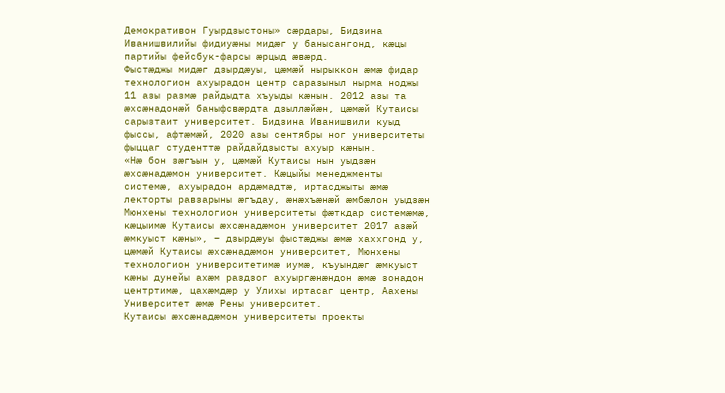Демокративон Гуырдзыстоны» сæрдары, Бидзина Иванишвилийы фидиуæны мидæг у банысангонд, кæцы партийы фейсбук-фарсы æрцыд æвæрд.
Фыстæджы мидæг дзырдæуы, цæмæй нырыккон æмæ фидар технологион ахуырадон центр саразыныл нырма ноджы 11 азы размæ райдыдта хъуыды кæнын. 2012 азы та æхсæнадонæй баныфсвæрдта дзыллæйæн, цæмæй Кутаисы сарызтаит университет. Бидзина Иванишвили куыд фыссы, афтæмæй, 2020 азы сентябры ног университеты фыццаг студенттæ райдайдзысты ахуыр кæнын.
«Нæ бон зæгъын у, цæмæй Кутаисы нын уыдзæн æхсæнадæмон университет. Кæцыйы менеджменты системæ, ахуырадон ардæмадтæ, иртасджыты æмæ лекторты равзарыны æгъдау, æнæхъæнæй æмбæлон уыдзæн Мюнхены технологион университеты фæткдар системæмæ, кæцыимæ Кутаисы æхсæнадæмон университет 2017 азæй æмкуыст кæны», – дзырдæуы фыстæджы æмæ хаххгонд у, цæмæй Кутаисы æхсæнадæмон университет, Мюнхены технологион университетимæ иумæ, къуындæг æмкуыст кæны дунейы ахæм раздзог ахуыргæнæндон æмæ зонадон центртимæ, цахæмдæр у Улихы иртасаг центр, Аахены Университет æмæ Рены университет.
Кутаисы æхсæнадæмон университеты проекты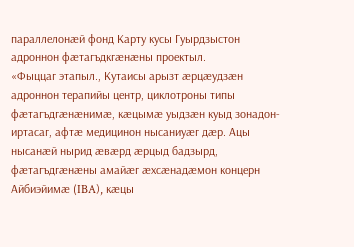параллелонæй фонд Карту кусы Гуырдзыстон адроннон фæтагъдкгæнæны проектыл.
«Фыццаг этапыл., Кутаисы арызт æрцæудзæн адроннон терапийы центр, циклотроны типы фæтагъдгæнæнимæ, кæцымæ уыдзæн куыд зонадон-иртасаг, афтæ медицинон нысаниуæг дæр. Ацы нысанæй нырид æвæрд æрцыд бадзырд, фæтагъдгæнæны амайæг æхсæнадæмон концерн Айбиэйимæ (IBA), кæцы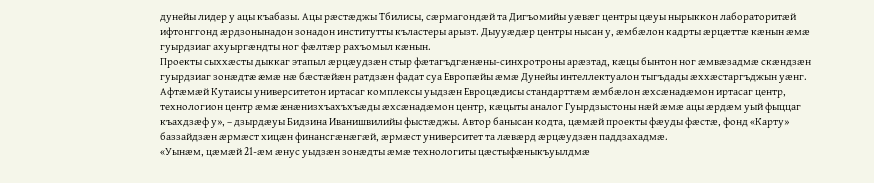дунейы лидер у ацы къабазы. Ацы рæстæджы Тбилисы, сæрмагондæй та Дигъомийы уæвæг центры цæуы нырыккон лабораторитæй ифтонггонд æрдзонынадон зонадон институтты къластеры арызт. Дыууæдæр центры нысан у, æмбæлон кадрты æрцæттæ кæнын æмæ гуырдзиаг ахуыргæндты ног фæлтæр рахъомыл кæнын.
Проекты сыххæсты дыккаг этапыл æрцæудзæн стыр фæтагъдгæнæны-синхротроны арæзтад, кæцы бынтон ног æмвæзадмæ скæндзæн гуырдзиаг зонæдтæ æмæ нæ бæстæйæн ратдзæн фадат суа Европæйы æмæ Дунейы интеллектуалон тыгъдады æххæстаргъджын уæнг. Афтæмæй Кутаисы университетон иртасаг комплексы уыдзæн Евроцæдисы стандарттæм æмбæлон æхсæнадæмон иртасаг центр, технологион центр æмæ æнæнизхъахъхъæды æхсæнадæмон центр, кæцыты аналог Гуырдзыстоны нæй æмæ ацы æрдæм уый фыццаг къахдзæф у», – дзырдæуы Бидзина Иванишвилийы фыстæджы. Автор банысан кодта, цæмæй проекты фæуды фæстæ, фонд «Карту» баззайдзæн æрмæст хицæн финансгæнæгæй, æрмæст университет та лæвæрд æрцæудзæн паддзахадмæ.
«Уынæм, цæмæй 21-æм æнус уыдзæн зонæдты æмæ технологиты цæстыфæныкъуылдмæ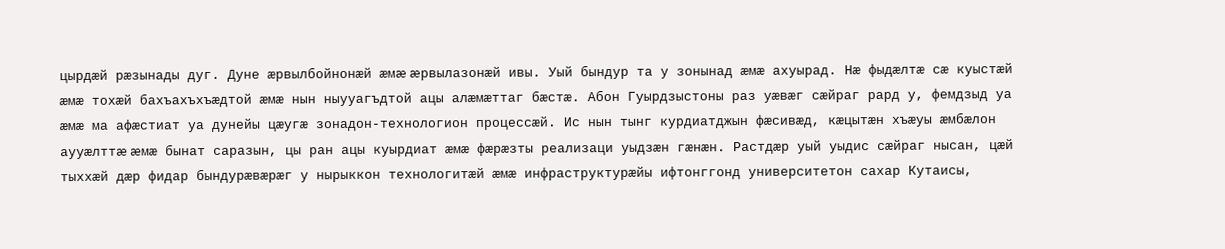цырдæй рæзынады дуг. Дуне æрвылбойнонæй æмæ æрвылазонæй ивы. Уый бындур та у зонынад æмæ ахуырад. Нæ фыдæлтæ сæ куыстæй æмæ тохæй бахъахъхъæдтой æмæ нын ныууагъдтой ацы алæмæттаг бæстæ. Абон Гуырдзыстоны раз уæвæг сæйраг рард у, фемдзыд уа æмæ ма афæстиат уа дунейы цæугæ зонадон-технологион процессæй. Ис нын тынг курдиатджын фæсивæд, кæцытæн хъæуы æмбæлон аууæлттæ æмæ бынат саразын, цы ран ацы куырдиат æмæ фæрæзты реализаци уыдзæн гæнæн. Растдæр уый уыдис сæйраг нысан, цæй тыххæй дæр фидар бындурæвæрæг у нырыккон технологитæй æмæ инфраструктурæйы ифтонггонд университетон сахар Кутаисы,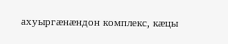ахуыргæнæндон комплекс, кæцы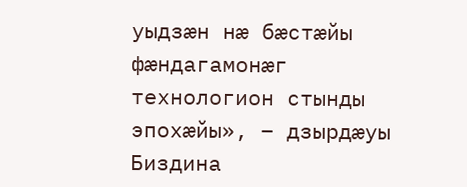уыдзæн нæ бæстæйы фæндагамонæг технологион стынды эпохæйы», – дзырдæуы Биздина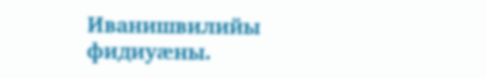Иванишвилийы фидиуæны.